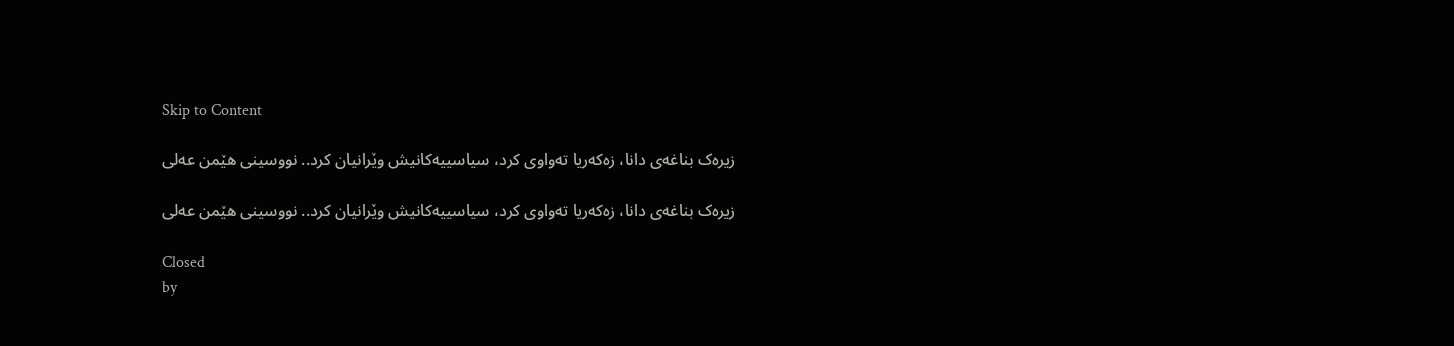Skip to Content

زیرەک بناغەی دانا، زەکەریا تەواوی کرد، سیاسییەکانیش وێرانیان کرد.. نووسینی هێمن عەلی

زیرەک بناغەی دانا، زەکەریا تەواوی کرد، سیاسییەکانیش وێرانیان کرد.. نووسینی هێمن عەلی

Closed
by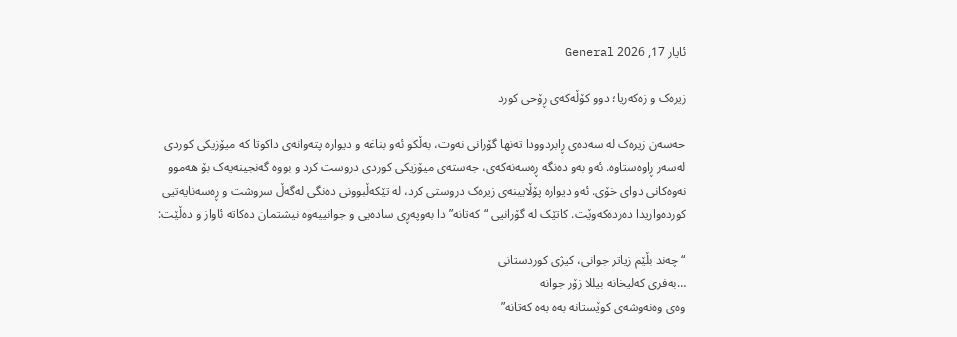ئایار 17, 2026 General

زیرەک و زەکەریا؛ دوو کۆڵەکەی ڕۆحی کورد

حەسەن زیرەک لە سەدەی ڕابردوودا تەنها گۆرانی نەوت، بەڵکو ئەو بناغە و دیوارە پتەوانەی داکوتا کە میۆزیکی کوردی لەسەر ڕاوەستاوە. ئەو بەو دەنگە ڕەسەنەکەی، جەستەی میۆزیکی کوردی دروست کرد و بووە گەنجینەیەک بۆ هەموو نەوەکانی دوای خۆی. ئەو دیوارە پۆڵایینەی زیرەک دروستی کرد، لە تێکەڵبوونی دەنگی لەگەڵ سروشت و ڕەسەنایەتیی کوردەواریدا دەردەکەوێت. کاتێک لە گۆرانیی “کەتانە”دا بەوپەڕی سادەیی و جوانییەوە نیشتمان دەکاتە ئاواز و دەڵێت:

“چەند بڵێم زیاتر جوانی، کیژی کوردستانی
…بەفری کەلیخانە بیللا زۆر جوانە
وەی وەنەوشەی کوێستانە بەه بەه کەتانە”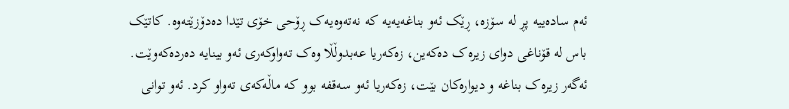ئەم سادەییە پڕ لە سۆزە، ڕێک ئەو بناغەیەیە کە نەتەوەیەک ڕۆحی خۆی تێدا دەدۆزێتەوە. کاتێک باس لە قۆناغی دوای زیرەک دەکەین، زەکەریا عەبدوڵڵا وەک تەواوکەری ئەو بینایە دەردەکەوێت. ئەگەر زیرەک بناغە و دیوارەکان بێت، زەکەریا ئەو سەقفە بوو کە ماڵەکەی تەواو کرد. ئەو توانی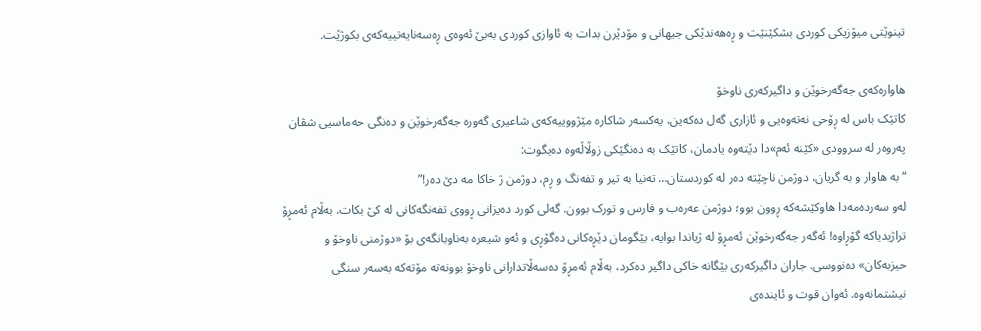تینوێتی میۆزیکی کوردی بشکێنێت و ڕەهەندێکی جیهانی و مۆدێرن بدات بە ئاوازی کوردی بەبێ ئەوەی ڕەسەنایەتییەکەی بکوژێت.

هاوارەکەی جەگەرخوێن و داگیرکەری ناوخۆ
کاتێک باس لە ڕۆحی نەتەوەیی و ئازاری گەل دەکەین، یەکسەر شاکارە مێژووییەکەی شاعیری گەورە جەگەرخوێن و دەنگی حەماسیی شڤان پەروەر لە سروودی «کێنە ئەم»دا دێتەوە یادمان، کاتێک بە دەنگێکی زوڵاڵەوە دەیگوت:
“بە هاوار و بە گریان، دوژمن ناچێتە دەر لە کوردستان… تەنیا بە تیر و تفەنگ و ڕم، دوژمن ژ خاکا مە دێ دەر!”
لەو سەردەمەدا هاوکێشەکە ڕوون بوو؛ دوژمن عەرەب و فارس و تورک بوون. گەلی کورد دەیزانی ڕووی تفەنگەکانی لە کێ بکات. بەڵام ئەمڕۆ تراژیدیاکە گۆڕاوە! ئەگەر جەگەرخوێن ئەمڕۆ لە ژیاندا بوایە، بێگومان دێڕەکانی دەگۆڕی و ئەو شیعرە بەناوبانگەی بۆ «دوژمنی ناوخۆ و حیزبەکان» دەنووسی. جاران داگیرکەری بێگانە خاکی داگیر دەکرد، بەڵام ئەمڕۆ دەسەڵاتدارانی ناوخۆ بوونەتە مۆتەکە بەسەر سنگی نیشتمانەوە. ئەوان قوت و ئایندەی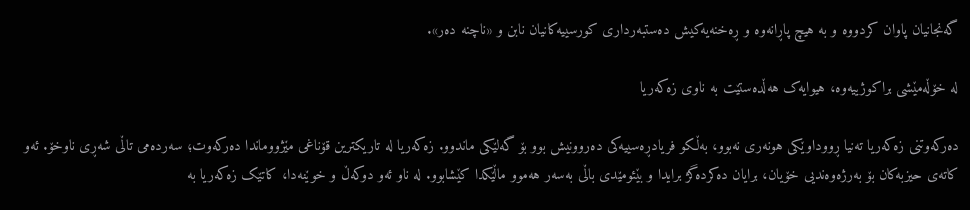گەنجانیان پاوان کردووە و بە هیچ پاڕانەوە و ڕەخنەیەکیش دەستبەرداری کورسییەکانیان نابن و «ناچنە دەر».

لە خۆڵەمێشی براکوژییەوە، هیوایەک هەڵدەستێت بە ناوی زەکەریا

دەرکەوتنی زەکەریا تەنیا ڕووداوێکی هونەری نەبوو، بەڵکو فریادڕەسییەکی دەروونیش بوو بۆ گەلێکی ماندوو. زەکەریا لە تاریکترین قۆناغی مێژووماندا دەرکەوت؛ سەردەمی تاڵی شەڕی ناوخۆ. ئەو کاتەی حیزبەکان بۆ بەرژەوەندیی خۆیان، برایان دەکردەگژ برایدا و بێئومێدی باڵی بەسەر هەموو ماڵێکدا کێشابوو. لە ناو ئەو دوکەڵ و خوێنەدا، کاتێک زەکەریا بە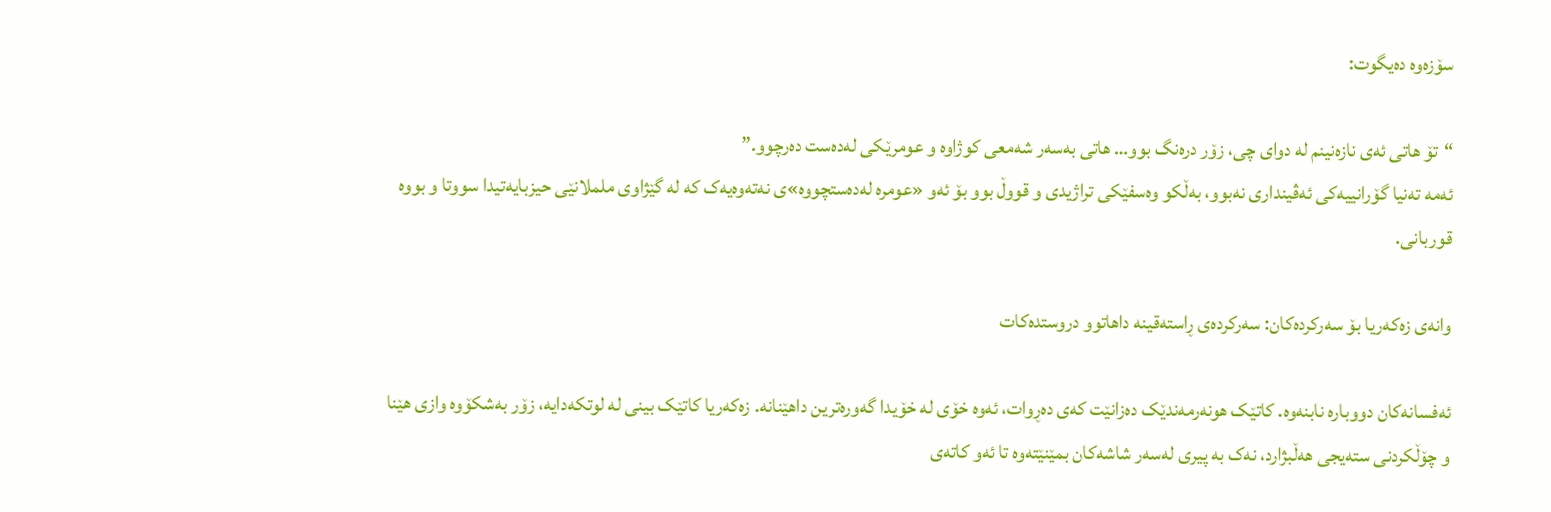سۆزەوە دەیگوت:

“تۆ هاتی ئەی نازەنینم لە دوای چی، زۆر درەنگ بوو… هاتی بەسەر شەمعی کوژاوە و عومرێکی لەدەست دەرچوو.”
ئەمە تەنیا گۆرانییەکی ئەڤینداری نەبوو، بەڵکو وەسفێکی تراژیدی و قووڵ بوو بۆ ئەو «عومرە لەدەستچووە»ی نەتەوەیەک کە لە گێژاوی ململانێی حیزبایەتیدا سووتا و بووە قوربانی.

وانەی زەکەریا بۆ سەرکردەکان: سەرکردەی ڕاستەقینە داهاتوو دروستدەکات

ئەفسانەکان دووبارە نابنەوە. کاتێک هونەرمەندێک دەزانێت کەی دەڕوات، ئەوە خۆی لە خۆیدا گەورەترین داهێنانە. زەکەریا کاتێک بینی لە لوتکەدایە، زۆر بەشکۆوە وازی هێنا و چۆڵکردنی ستەیجی هەڵبژارد، نەک بە پیری لەسەر شاشەکان بمێنێتەوە تا ئەو کاتەی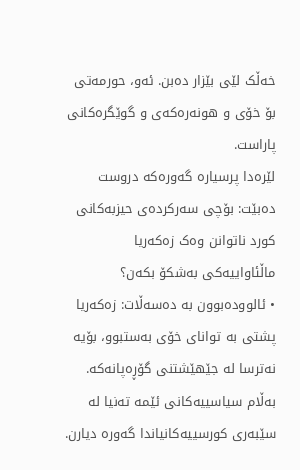خەڵک لێی بێزار دەبن. ئەو، حورمەتی بۆ خۆی و هونەرەکەی و گوێگرەکانی پاراست.
لێرەدا پرسیارە گەورەکە دروست دەبێت: بۆچی سەرکردەی حیزبەکانی کورد ناتوانن وەک زەکەریا ماڵئاواییەکی بەشکۆ بکەن؟
• ئالوودەبوون بە دەسەڵات: زەکەریا پشتی بە توانای خۆی بەستبوو، بۆیە نەترسا لە جێهێشتنی گۆڕەپانەکە. بەڵام سیاسییەکانی ئێمە تەنیا لە سێبەری کورسییەکانیاندا گەورە دیارن.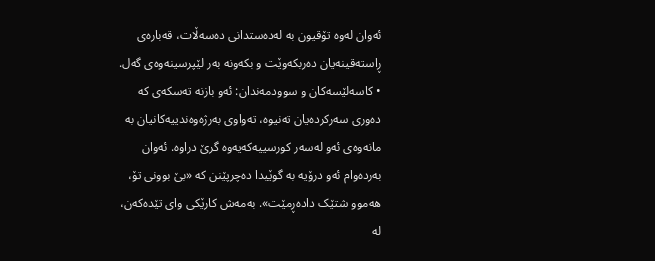ئەوان لەوە تۆقیون بە لەدەستدانی دەسەڵات، قەبارەی ڕاستەقینەیان دەربکەوێت و بکەونە بەر لێپرسینەوەی گەل.
• کاسەلێسەکان و سوودمەندان: ئەو بازنە تەسکەی کە دەوری سەرکردەیان تەنیوە، تەواوی بەرژەوەندییەکانیان بە مانەوەی ئەو لەسەر کورسییەکەیەوە گرێ دراوە. ئەوان بەردەوام ئەو درۆیە بە گوێیدا دەچرپێنن کە «بێ بوونی تۆ، هەموو شتێک دادەڕمێت». بەمەش کارێکی وای تێدەکەن، لە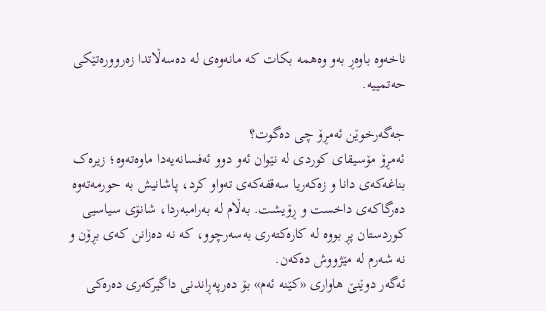ناخەوە باوەڕ بەو وەهمە بکات کە مانەوەی لە دەسەڵاتدا زەروورەتێکی حەتمییە.

جەگەرخوێن ئەمڕۆ چی دەگوت؟
ئەمڕۆ مۆسیقای کوردی لە نێوان ئەو دوو ئەفسانەیەدا ماوەتەوە؛ زیرەک بناغەکەی دانا و زەکەریا سەقفەکەی تەواو کرد، پاشانیش بە حورمەتەوە دەرگاکەی داخست و ڕۆیشت. بەڵام لە بەرامبەردا، شانۆی سیاسیی کوردستان پڕ بووە لە کارەکتەری بەسەرچوو، کە نە دەزانن کەی بڕۆن و نە شەرم لە مێژووش دەکەن.
ئەگەر دوێنێ هاواری «کێنە ئەم» بۆ دەرپەڕاندنی داگیرکەری دەرەکی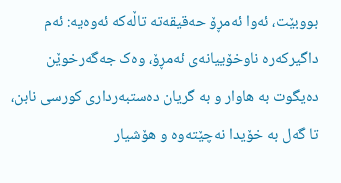بووبێت، ئەوا ئەمڕۆ حەقیقەتە تاڵەکە ئەوەیە: ئەم داگیرکەرە ناوخۆییانەی ئەمڕۆ، وەک جەگەرخوێن دەیگوت بە هاوار و بە گریان دەستبەرداری کورسی نابن، تا گەل بە خۆیدا نەچێتەوە و هۆشیار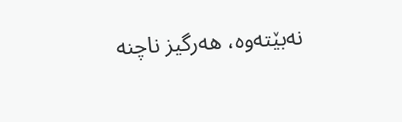نەبێتەوە، هەرگیز ناچنە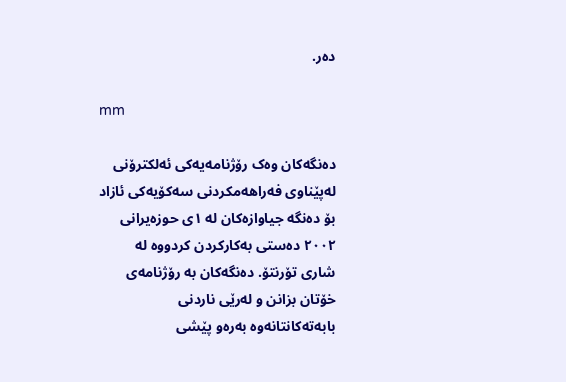دەر.

mm

دەنگەکان وەک رۆژنامەیەکی ئەلکترۆنی لەپێناوی فەراهەمکردنی سەکۆیەکی ئازاد بۆ دەنگە جیاوازەکان لە ١ی حوزەیرانی ٢٠٠٢ دەستی بەکارکردن کردووە لە شاری تۆرنتۆ. دەنگەکان بە رۆژنامەی خۆتان بزانن و لەرێی ناردنی بابەتەکانتانەوە بەرەو پێشی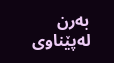بەرن لەپێناوی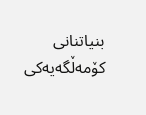بنیاتنانی کۆمەڵگەیەکی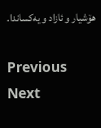هۆشیار و ئازاد و یەکساندا.

Previous
Next